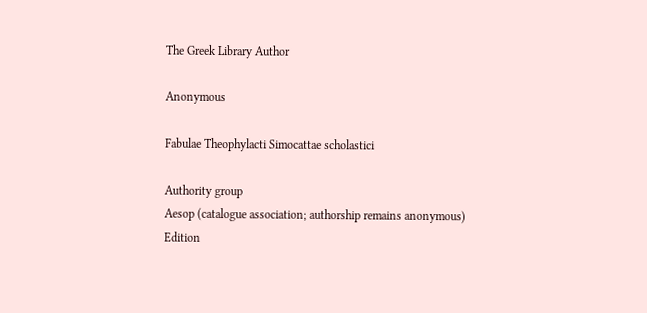The Greek Library Author

Anonymous

Fabulae Theophylacti Simocattae scholastici

Authority group
Aesop (catalogue association; authorship remains anonymous)
Edition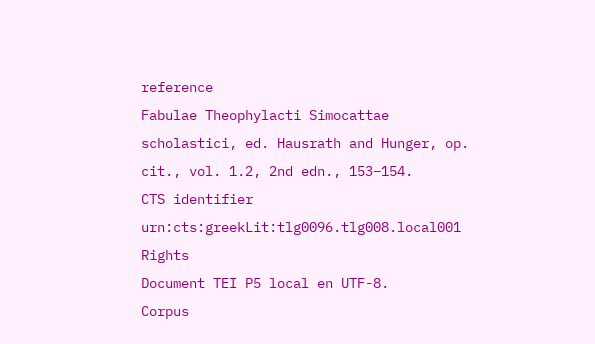reference
Fabulae Theophylacti Simocattae scholastici, ed. Hausrath and Hunger, op. cit., vol. 1.2, 2nd edn., 153–154.
CTS identifier
urn:cts:greekLit:tlg0096.tlg008.local001
Rights
Document TEI P5 local en UTF-8.
Corpus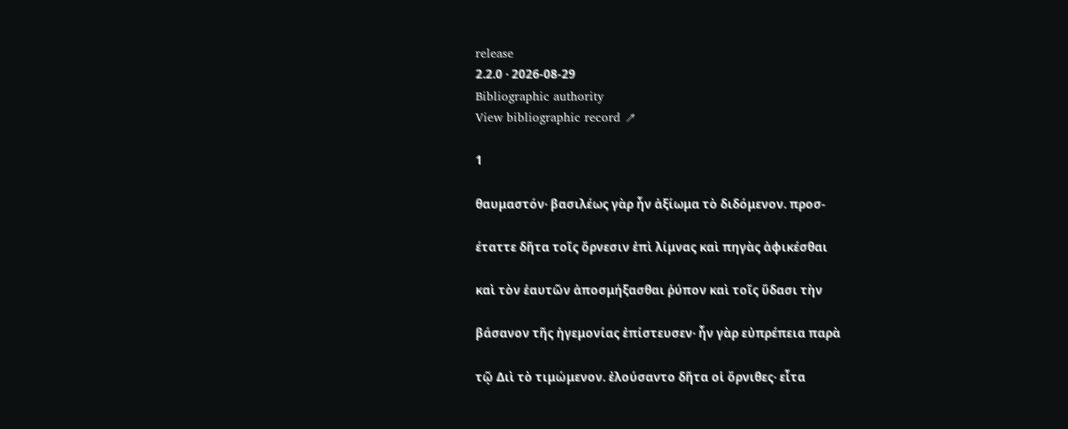release
2.2.0 · 2026-08-29
Bibliographic authority
View bibliographic record ↗

1

θαυμαστόν· βασιλέως γὰρ ἦν ἀξίωμα τὸ διδόμενον. προσ-

έταττε δῆτα τοῖς ὄρνεσιν ἐπὶ λίμνας καὶ πηγὰς ἀφικέσθαι

καὶ τὸν ἑαυτῶν ἀποσμήξασθαι ῥύπον καὶ τοῖς ὕδασι τὴν

βάσανον τῆς ἡγεμονίας ἐπίστευσεν· ἦν γὰρ εὐπρέπεια παρὰ

τῷ Διὶ τὸ τιμώμενον. ἐλούσαντο δῆτα οἱ ὄρνιθες· εἶτα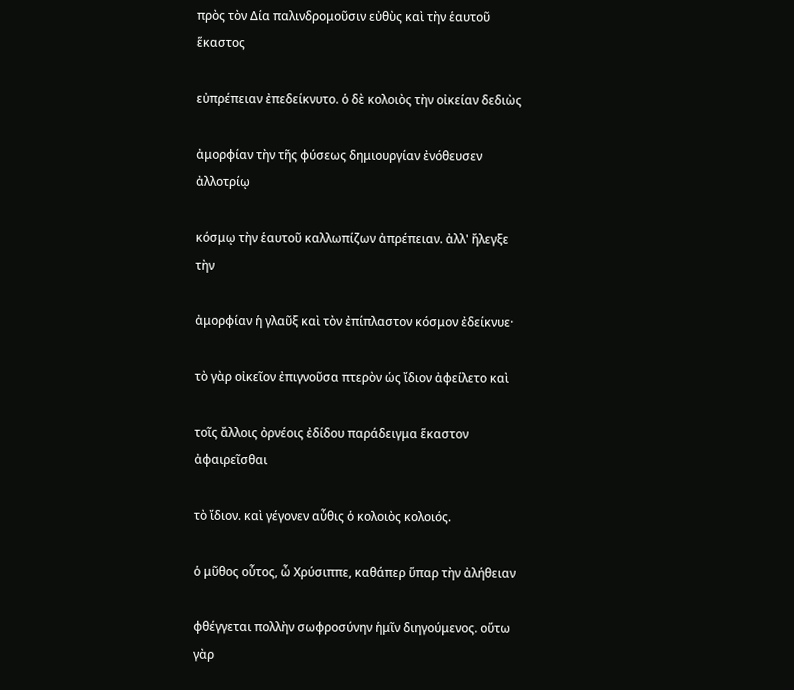πρὸς τὸν Δία παλινδρομοῦσιν εὐθὺς καὶ τὴν ἑαυτοῦ ἕκαστος

εὐπρέπειαν ἐπεδείκνυτο. ὁ δὲ κολοιὸς τὴν οἰκείαν δεδιὼς

ἀμορφίαν τὴν τῆς φύσεως δημιουργίαν ἐνόθευσεν ἀλλοτρίῳ

κόσμῳ τὴν ἑαυτοῦ καλλωπίζων ἀπρέπειαν. ἀλλ' ἤλεγξε τὴν

ἀμορφίαν ἡ γλαῦξ καὶ τὸν ἐπίπλαστον κόσμον ἐδείκνυε·

τὸ γὰρ οἰκεῖον ἐπιγνοῦσα πτερὸν ὡς ἴδιον ἀφείλετο καὶ

τοῖς ἄλλοις ὀρνέοις ἐδίδου παράδειγμα ἕκαστον ἀφαιρεῖσθαι

τὸ ἴδιον. καὶ γέγονεν αὖθις ὁ κολοιὸς κολοιός.

ὁ μῦθος οὗτος, ὦ Χρύσιππε, καθάπερ ὕπαρ τὴν ἀλήθειαν

φθέγγεται πολλὴν σωφροσύνην ἡμῖν διηγούμενος. οὕτω γὰρ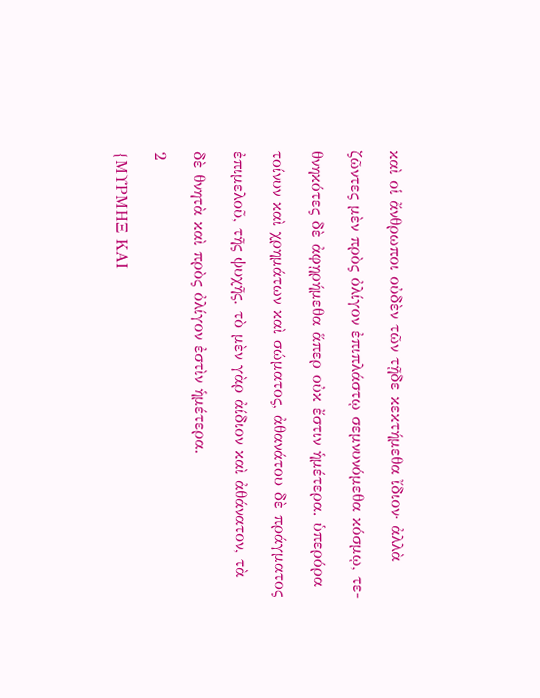καὶ οἱ ἄνθρωποι οὐδὲν τῶν τῇδε κεκτήμεθα ἴδιον· ἀλλὰ

ζῶντες μὲν πρὸς ὀλίγον ἐπιπλάστῳ σεμνυνόμεθα κόσμῳ, τε-

θνηκότες δὲ ἀφῃρήμεθα ἅπερ οὐκ ἔστιν ἡμέτερα. ὑπερόρα

τοίνυν καὶ χρημάτων καὶ σώματος, ἀθανάτου δὲ πράγματος

ἐπιμελοῦ, τῆς ψυχῆς. τὸ μὲν γὰρ ἀίδιον καὶ ἀθάνατον, τὰ

δὲ θνητὰ καὶ πρὸς ὀλίγον ἐστὶν ἡμέτερα.

2

{ΜΥΡΜΗΞ ΚΑΙ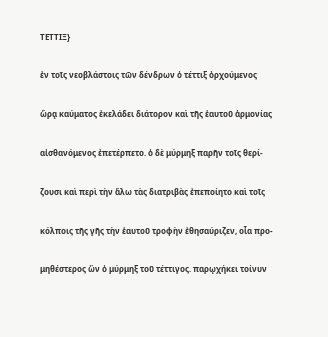ΤΕΤΤΙΞ}

ἐν τοῖς νεοβλάστοις τῶν δένδρων ὁ τέττιξ ὀρχούμενος

ὥρᾳ καύματος ἐκελάδει διάτορον καὶ τῆς ἑαυτοῦ ἁρμονίας

αἰσθανόμενος ἐπετέρπετο. ὁ δὲ μύρμηξ παρῆν τοῖς θερί-

ζουσι καὶ περὶ τὴν ἅλω τὰς διατριβὰς ἐπεποίητο καὶ τοῖς

κόλποις τῆς γῆς τὴν ἑαυτοῦ τροφὴν ἐθησαύριζεν, οἷα προ-

μηθέστερος ὢν ὁ μύρμηξ τοῦ τέττιγος. παρῳχήκει τοίνυν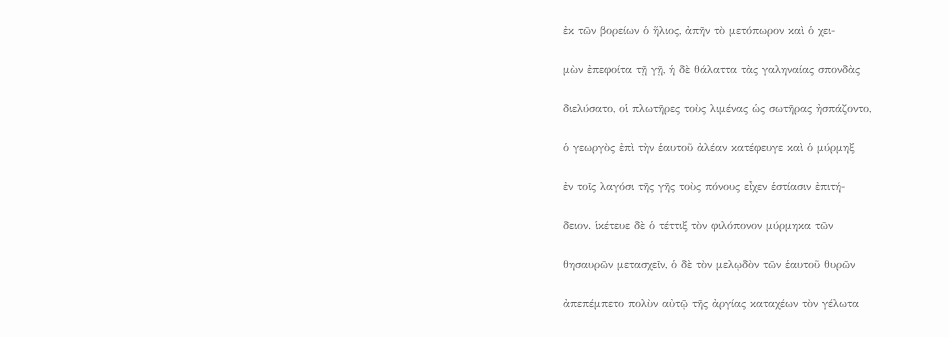ἐκ τῶν βορείων ὁ ἥλιος, ἀπῆν τὸ μετόπωρον καὶ ὁ χει-

μὼν ἐπεφοίτα τῇ γῇ, ἡ δὲ θάλαττα τὰς γαληναίας σπονδὰς

διελύσατο, οἱ πλωτῆρες τοὺς λιμένας ὡς σωτῆρας ἠσπάζοντο,

ὁ γεωργὸς ἐπὶ τὴν ἑαυτοῦ ἀλέαν κατέφευγε καὶ ὁ μύρμηξ

ἐν τοῖς λαγόσι τῆς γῆς τοὺς πόνους εἶχεν ἑστίασιν ἐπιτή-

δειον. ἱκέτευε δὲ ὁ τέττιξ τὸν φιλόπονον μύρμηκα τῶν

θησαυρῶν μετασχεῖν, ὁ δὲ τὸν μελῳδὸν τῶν ἑαυτοῦ θυρῶν

ἀπεπέμπετο πολὺν αὐτῷ τῆς ἀργίας καταχέων τὸν γέλωτα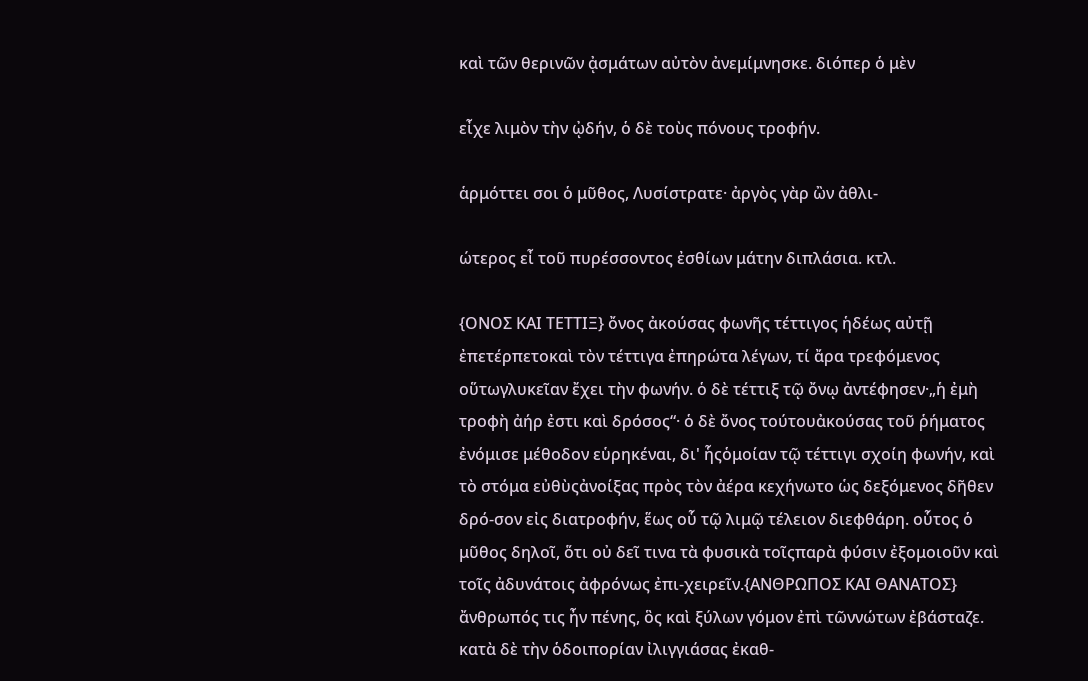καὶ τῶν θερινῶν ᾀσμάτων αὐτὸν ἀνεμίμνησκε. διόπερ ὁ μὲν

εἶχε λιμὸν τὴν ᾠδήν, ὁ δὲ τοὺς πόνους τροφήν.

ἁρμόττει σοι ὁ μῦθος, Λυσίστρατε· ἀργὸς γὰρ ὢν ἀθλι-

ώτερος εἶ τοῦ πυρέσσοντος ἐσθίων μάτην διπλάσια. κτλ.

{ΟΝΟΣ ΚΑΙ ΤΕΤΤΙΞ} ὄνος ἀκούσας φωνῆς τέττιγος ἡδέως αὐτῇ ἐπετέρπετοκαὶ τὸν τέττιγα ἐπηρώτα λέγων, τί ἄρα τρεφόμενος οὕτωγλυκεῖαν ἔχει τὴν φωνήν. ὁ δὲ τέττιξ τῷ ὄνῳ ἀντέφησεν·„ἡ ἐμὴ τροφὴ ἀήρ ἐστι καὶ δρόσος“· ὁ δὲ ὄνος τούτουἀκούσας τοῦ ῥήματος ἐνόμισε μέθοδον εὑρηκέναι, δι' ἧςὁμοίαν τῷ τέττιγι σχοίη φωνήν, καὶ τὸ στόμα εὐθὺςἀνοίξας πρὸς τὸν ἀέρα κεχήνωτο ὡς δεξόμενος δῆθεν δρό-σον εἰς διατροφήν, ἕως οὗ τῷ λιμῷ τέλειον διεφθάρη. οὗτος ὁ μῦθος δηλοῖ, ὅτι οὐ δεῖ τινα τὰ φυσικὰ τοῖςπαρὰ φύσιν ἐξομοιοῦν καὶ τοῖς ἀδυνάτοις ἀφρόνως ἐπι-χειρεῖν.{ΑΝΘΡΩΠΟΣ ΚΑΙ ΘΑΝΑΤΟΣ} ἄνθρωπός τις ἦν πένης, ὃς καὶ ξύλων γόμον ἐπὶ τῶννώτων ἐβάσταζε. κατὰ δὲ τὴν ὁδοιπορίαν ἰλιγγιάσας ἐκαθ-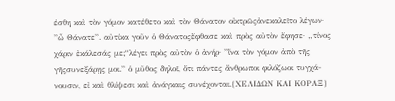έσθη καὶ τὸν γόμον κατέθετο καὶ τὸν Θάνατον οἰκτρῶςἀνεκαλεῖτο λέγων· ”ὦ Θάνατε”. αὐτίκα γοῦν ὁ Θάνατοςἔφθασε καὶ πρὸς αὐτὸν ἔφησε· „τίνος χάριν ἐκάλεσάς με;“λέγει πρὸς αὐτὸν ὁ ἀνήρ· ”ἵνα τὸν γόμον ἀπὸ τῆς γῆςσυνεξάρῃς μοι.” ὁ μῦθος δηλοῖ, ὅτι πάντες ἄνθρωποι φιλόζωοι τυγχά-νουσιν, εἰ καὶ θλίψεσι καὶ ἀνάγκαις συνέχονται.{ΧΕΛΙΔΩΝ ΚΑΙ ΚΟΡΑΞ}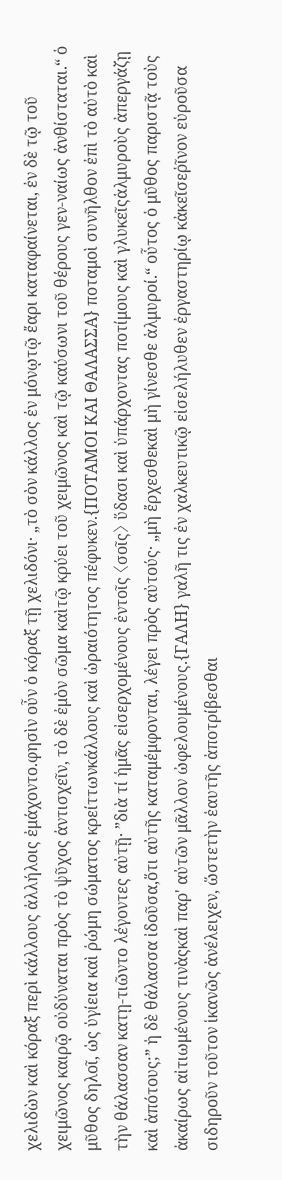χελιδὼν καὶ κόραξ περὶ κάλλους ἀλλήλοις ἐμάχοντο.φησὶν οὖν ὁ κόραξ τῇ χελιδόνι· „τὸ σὸν κάλλος ἐν μόνῳτῷ ἔαρι καταφαίνεται, ἐν δὲ τῷ τοῦ χειμῶνος καιρῷ οὐδύναται πρὸς τὸ ψῦχος ἀντισχεῖν, τὸ δὲ ἐμὸν σῶμα καὶτῷ κρύει τοῦ χειμῶνος καὶ τῷ καύσωνι τοῦ θέρους γεν-ναίως ἀνθίσταται.“ ὁ μῦθος δηλοῖ, ὡς ὑγίεια καὶ ῥώμη σώματος κρείττωνκάλλους καὶ ὡραιότητος πέφυκεν.{ΠΟΤΑΜΟΙ ΚΑΙ ΘΑΛΑΣΣΑ} ποταμοὶ συνῆλθον ἐπὶ τὸ αὐτὸ καὶ τὴν θάλασσαν κατῃ-τιῶντο λέγοντες αὐτῇ· ”διὰ τί ἡμᾶς εἰσερχομένους ἐντοῖς 〈σοῖς〉 ὕδασι καὶ ὑπάρχοντας ποτίμους καὶ γλυκεῖςἁλμυροὺς ἀπεργάζῃ καὶ ἀπότους;” ἡ δὲ θάλασσα ἰδοῦσα,ὅτι αὐτῆς καταμέμφονται, λέγει πρὸς αὐτούς· „μὴ ἔρχεσθεκαὶ μὴ γίνεσθε ἁλμυροί.“ οὗτος ὁ μῦθος παριστᾷ τοὺς ἀκαίρως αἰτιωμένους τινὰςκαὶ παρ' αὐτῶν μᾶλλον ὠφελουμένους.{ΓΑΛΗ} γαλῆ τις ἐν χαλκευτικῷ εἰσελήλυθεν ἐργαστηρίῳ κἀκεῖσεῥῖνον εὑροῦσα σιδηροῦν τοῦτον ἱκανῶς ἀνέλειχεν, ὥστετὴν ἑαυτῆς ἀποτρίβεσθαι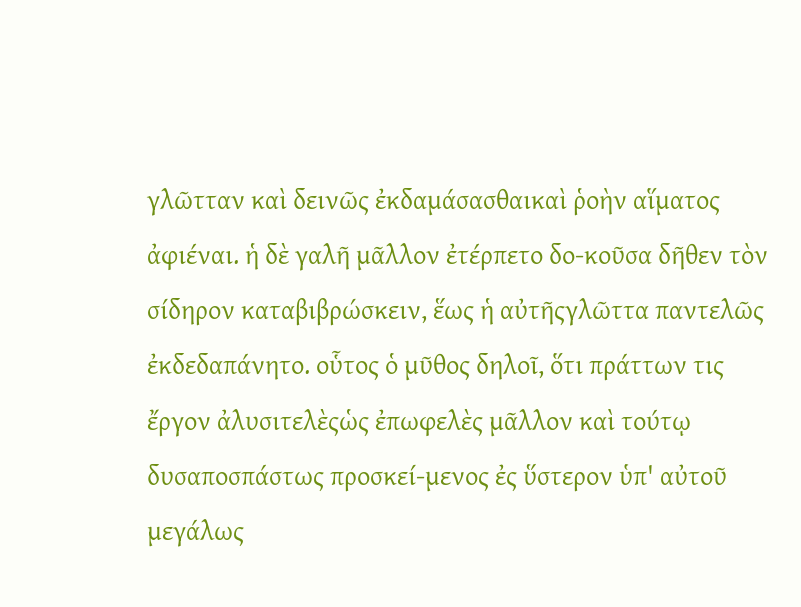γλῶτταν καὶ δεινῶς ἐκδαμάσασθαικαὶ ῥοὴν αἵματος ἀφιέναι. ἡ δὲ γαλῆ μᾶλλον ἐτέρπετο δο-κοῦσα δῆθεν τὸν σίδηρον καταβιβρώσκειν, ἕως ἡ αὐτῆςγλῶττα παντελῶς ἐκδεδαπάνητο. οὗτος ὁ μῦθος δηλοῖ, ὅτι πράττων τις ἔργον ἀλυσιτελὲςὡς ἐπωφελὲς μᾶλλον καὶ τούτῳ δυσαποσπάστως προσκεί-μενος ἐς ὕστερον ὑπ' αὐτοῦ μεγάλως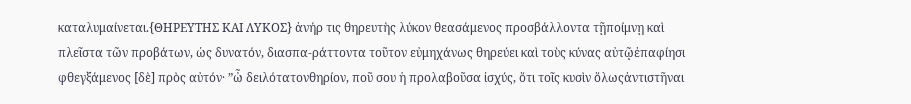καταλυμαίνεται.{ΘΗΡΕΥΤΗΣ ΚΑΙ ΛΥΚΟΣ} ἀνήρ τις θηρευτὴς λύκον θεασάμενος προσβάλλοντα τῇποίμνῃ καὶ πλεῖστα τῶν προβάτων, ὡς δυνατόν, διασπα-ράττοντα τοῦτον εὐμηχάνως θηρεύει καὶ τοὺς κύνας αὐτῷἐπαφίησι φθεγξάμενος [δὲ] πρὸς αὐτόν· ”ὦ δειλότατονθηρίον, ποῦ σου ἡ προλαβοῦσα ἰσχύς, ὅτι τοῖς κυσὶν ὅλωςἀντιστῆναι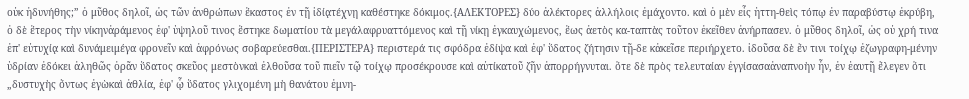οὐκ ἠδυνήθης;” ὁ μῦθος δηλοῖ, ὡς τῶν ἀνθρώπων ἕκαστος ἐν τῇ ἰδίᾳτέχνῃ καθέστηκε δόκιμος.{ΑΛΕΚΤΟΡΕΣ} δύο ἀλέκτορες ἀλλήλοις ἐμάχοντο. καὶ ὁ μὲν εἷς ἡττη-θεὶς τόπῳ ἐν παραβύστῳ ἐκρύβη, ὁ δὲ ἕτερος τὴν νίκηνἀράμενος ἐφ' ὑψηλοῦ τινος ἕστηκε δωματίου τὰ μεγάλαφρυαττόμενος καὶ τῇ νίκῃ ἐγκαυχώμενος, ἕως ἀετὸς κα-ταπτὰς τοῦτον ἐκεῖθεν ἀνήρπασεν. ὁ μῦθος δηλοῖ, ὡς οὐ χρή τινα ἐπ' εὐτυχίᾳ καὶ δυνάμειμέγα φρονεῖν καὶ ἀφρόνως σοβαρεύεσθαι.{ΠΕΡΙΣΤΕΡΑ} περιστερά τις σφόδρα ἐδίψα καὶ ἐφ' ὕδατος ζήτησιν τῇ-δε κἀκεῖσε περιήρχετο. ἰδοῦσα δὲ ἔν τινι τοίχῳ ἐζωγραφη-μένην ὑδρίαν ἐδόκει ἀληθῶς ὁρᾶν ὕδατος σκεῦος μεστὸνκαὶ ἐλθοῦσα τοῦ πιεῖν τῷ τοίχῳ προσέκρουσε καὶ αὐτίκατοῦ ζῆν ἀπορρήγνυται. ὅτε δὲ πρὸς τελευταίαν ἐγγίσασαἀναπνοὴν ἦν, ἐν ἑαυτῇ ἔλεγεν ὅτι „δυστυχὴς ὄντως ἐγὼκαὶ ἀθλία, ἐφ' ᾧ ὕδατος γλιχομένη μὴ θανάτου ἐμνη-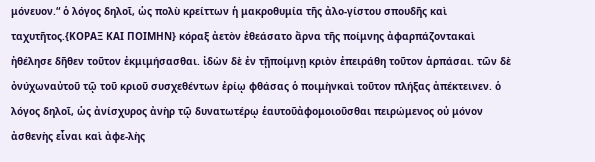μόνευον.“ ὁ λόγος δηλοῖ, ὡς πολὺ κρείττων ἡ μακροθυμία τῆς ἀλο-γίστου σπουδῆς καὶ ταχυτῆτος.{ΚΟΡΑΞ ΚΑΙ ΠΟΙΜΗΝ} κόραξ ἀετὸν ἐθεάσατο ἄρνα τῆς ποίμνης ἀφαρπάζοντακαὶ ἠθέλησε δῆθεν τοῦτον ἐκμιμήσασθαι. ἰδὼν δὲ ἐν τῇποίμνῃ κριὸν ἐπειράθη τοῦτον ἁρπάσαι. τῶν δὲ ὀνύχωναὐτοῦ τῷ τοῦ κριοῦ συσχεθέντων ἐρίῳ φθάσας ὁ ποιμὴνκαὶ τοῦτον πλήξας ἀπέκτεινεν. ὁ λόγος δηλοῖ, ὡς ἀνίσχυρος ἀνὴρ τῷ δυνατωτέρῳ ἑαυτοῦἀφομοιοῦσθαι πειρώμενος οὐ μόνον ἀσθενὴς εἶναι καὶ ἀφε-λὴς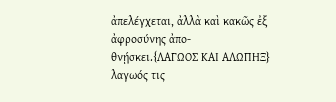ἀπελέγχεται, ἀλλὰ καὶ κακῶς ἐξ ἀφροσύνης ἀπο-θνῄσκει.{ΛΑΓΩΟΣ ΚΑΙ ΑΛΩΠΗΞ} λαγωός τις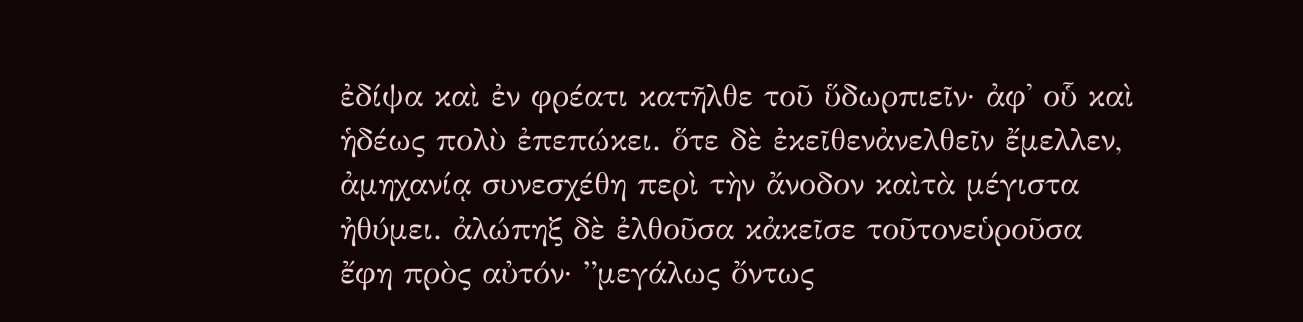ἐδίψα καὶ ἐν φρέατι κατῆλθε τοῦ ὕδωρπιεῖν· ἀφ' οὗ καὶ ἡδέως πολὺ ἐπεπώκει. ὅτε δὲ ἐκεῖθενἀνελθεῖν ἔμελλεν, ἀμηχανίᾳ συνεσχέθη περὶ τὴν ἄνοδον καὶτὰ μέγιστα ἠθύμει. ἀλώπηξ δὲ ἐλθοῦσα κἀκεῖσε τοῦτονεὑροῦσα ἔφη πρὸς αὐτόν· ”μεγάλως ὄντως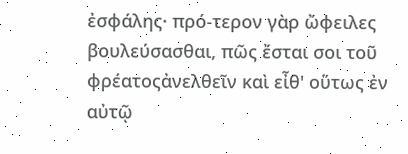ἐσφάλης· πρό-τερον γὰρ ὤφειλες βουλεύσασθαι, πῶς ἔσται σοι τοῦ φρέατοςἀνελθεῖν καὶ εἶθ' οὕτως ἐν αὐτῷ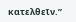κατελθεῖν.”